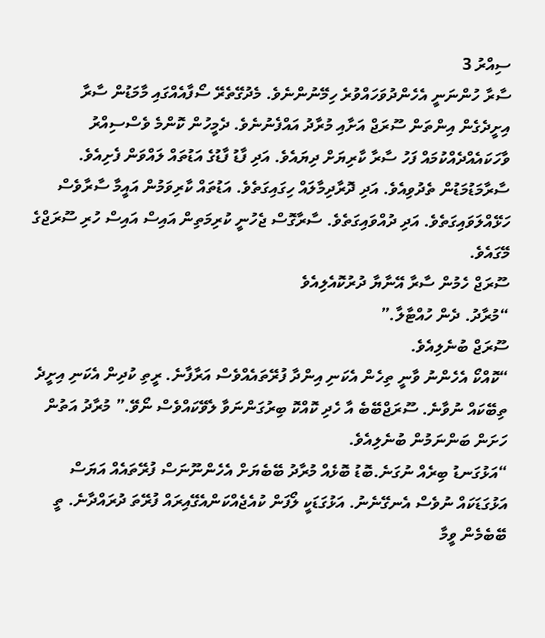ސިއްރު 3
ސާރާ ހުންނަނީ އެހެންދުވަހައްވުރެ ހިމޭނުންނެވެ. މެދުގޭތެރޭ ސޯފާއެއްގައި މާމަޑުން ސާރާ އިށީދެގެން އިންތަން ސޫރަޖް އަށާއި މުރާދު އައްފެނުނެވެ. ދެމީހުން ކޮންމެ ވެސްސިއްރު ވާހަކައެއްދެއްކުމައް ފަހު ސާރާ ކާރިޔަށް ދިޔައެވެ. އަދި ފާޑު ފާޑުގެ އަޑުތައް ލައްވަން ފެށިއެވެ.
ސާރާމަޑުމަޑުން ތެދުވިއެވެ. އަދި ދޮރާދިމާލައް ހިގައިގަތެވެ. އަޑުތައް ކާރިވަމުން އައީމާ ސާރާވެސް ހަޅޭއްލަވައިގަތެވެ. އަދި ދުއްވައިގަތެވެ. ސާރާގޮސް ޖެހުނީ ކުރިމަތިން އައިސް އައިސް ހުރި ސޫރަޖްގެ މޭގައެވެ.
ސޫރަޖް ހެމުން ސާރާ އޭނާޔާ ދުރުކޮއެލިއެވެ
“މުރާދު. ދެން ހުއްޓާލާ.”
ސޫރަޖް ބުނެލިއެވެ.
“ކޮއްކޯ އެހެންނު ވާނީ ތިހެން އެކަނި އިންދާ ފުރޭތައެއްވެސް އަރާފާނެ. ރީތި ކުދިން އެކަނި އިށީދެ ތިބޭކައް ނުވާނެ. ސޫރަޖްބޭބެ އާ ހެދި ކޮއްކޮ ބިރުގަންނަވާ ލެވޭކައްވެސް ނޯވޭ.” މުރާދު އަތުން ހަށަން ބަންނަމުން ބުނެލިއެވެ.
“އަޅުގަނޑު ބިރެއް ނުގަނެ.ބޮޑު ބޮޅެއް މުރާދު ބޭބެޔަށް އެހެންނޫނަސް ފުރޭތައެއް އަޔަސް އަޅުގަޑަކައް ނުވެސް އެނގޭނެނު. އަޅުގަޑަކީ ލޯފަން ކުއެޖެއްކަންއެގޭއިރައް ފުރޭތަ ދުރައްދާނެ. ތީ ބޭބެމެން ވީމާ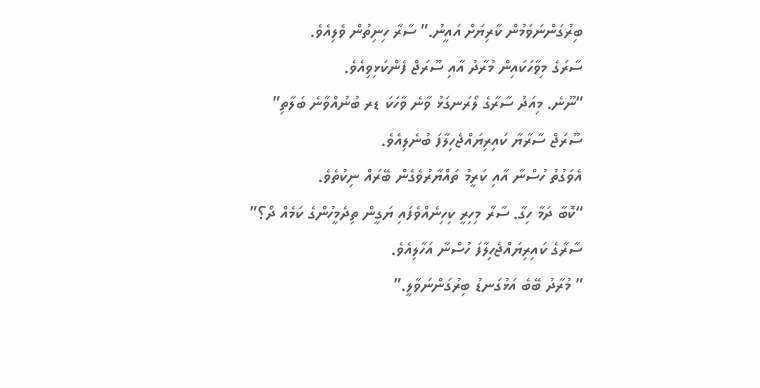ބިރުގަންނަވަމުން ކާރިޔަށް އައީނު.” ސާރާ ހިނިތުން ވެލިއެވެ.
ސާރަގެ މިވާހަކައިން މުރާދު އާއި ސޫރަޖް ފެންކަޅިވިއެވެ.
“ނޫނެ. މިއަދު ސާރާގެ ލޯރަނގަޅު ވާނެ ވާހަކަ ޑރ ބުނުއްވާނެ ބަލާތި”
ސޫރަޖް ސާރާޔާ ކައިރިޔައްޖެހިލާފަ ބުނެލިއެވެ.
އެވަގުތު ހުސްނާ އާއި ކަރީމު ތައްޔާރުވެގެން ބޭރައް ނިކުތެވެ.
“ކޮބާ ދަމާ ހިގާ. ސާރާ މިހިރީ ކިހިނެއްވެފައި ޔަގީން ތިދެމީހުންގެ ކަމެއް ދޯ؟”
ސާރާގެ ކައިރިޔައްޖެހިލާފަ ހުސްނާ އަހާލިއެވެ.
” މުރާދު ބޭބެ އަޅުގަނޑު ބިރުގަންނަވާލީ.”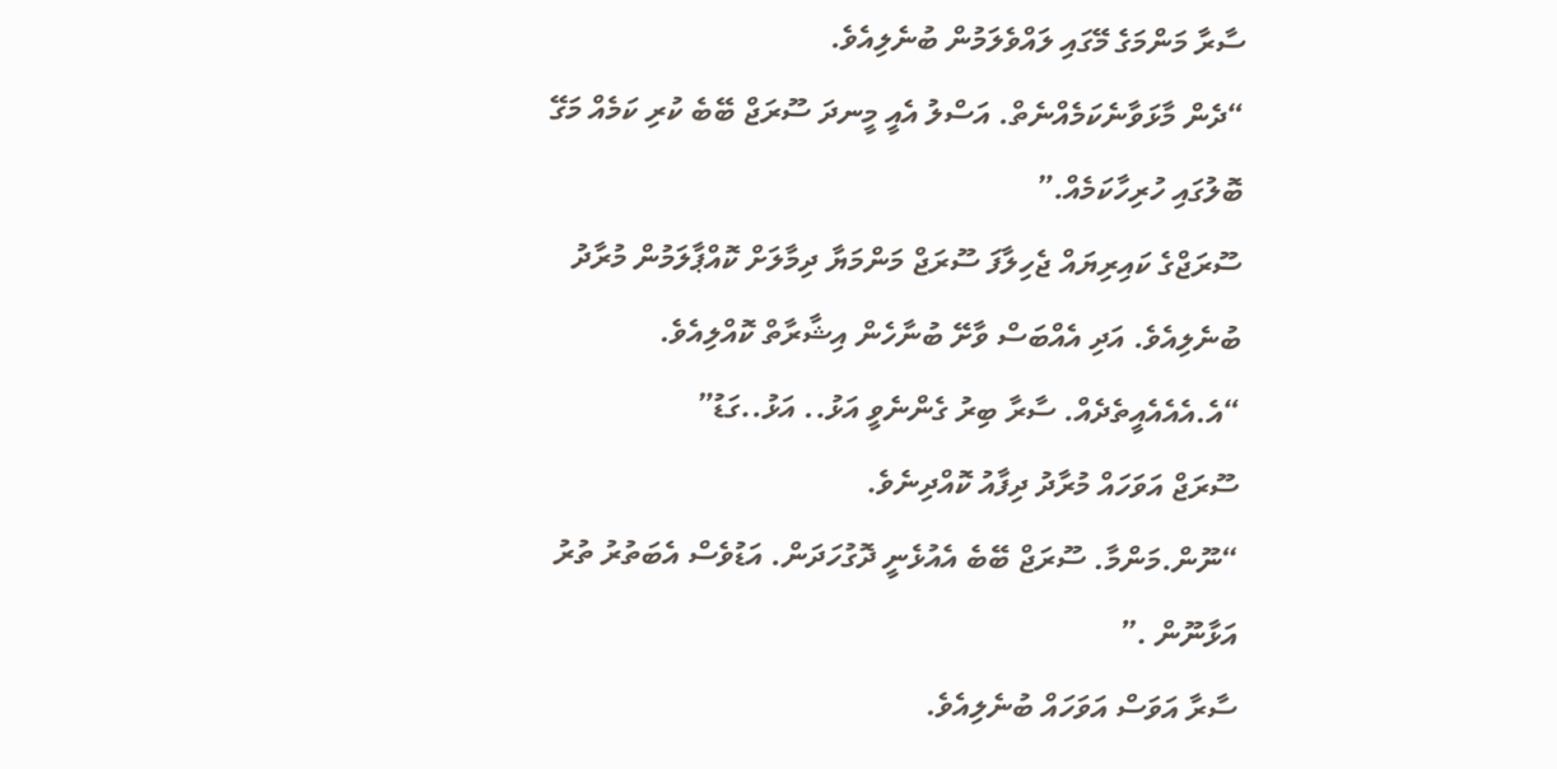ސާރާ މަންމަގެ މޭގައި ލައްވެލަމުން ބުނެލިއެވެ.
“ދެން މާޅަވާނެކަމެއްނެތް. އަސްލު އެއީ މީނދަ ސޫރަޖް ބޭބެ ކުރި ކަމެއް މަގޭ ބޮލުގައި ހުރިހާކަމެއް.”
ސޫރަޖްގެ ކައިރިޔައް ޖެހިލާފަ ސޫރަޖް މަންމަޔާ ދިމާލަށް ކޮއްޕާލަމުން މުރާދު ބުނެލިއެވެ. އަދި އެއްބަސް ވާށޭ ބުނާހެން އިޝާރާތް ކޮއްލިއެވެ.
“އެ.އެއެއެއީތެދެއް. ސާރާ ބިރު ގެންނެވީ އަޅު.. އަޅު..ގަޑު”
ސޫރަޖް އަވަހައް މުރާދު ދިފާއު ކޮއްދިނެވެ.
“ނޫން.މަންމާ. ސޫރަޖް ބޭބެ އެއުޅެނީ ދޮގުހަދަން. އަޑުވެސް އެބަތުރު ތުރު އަޅާނޫން .”
ސާރާ އަވަސް އަވަހައް ބުނެލިއެވެ.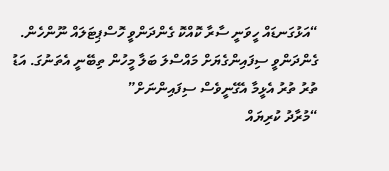“އަޅުގަނޑައް ހީވަނީ ސާރާ ކޮއްކޮ ގެންދަންވީ ހޮސްޕިޓަލައް ނޫންހެން. ގެންދަންވީ ސިފައިންގެޔަށް މައްސްލަ ބަލާ މީހުން ތިބޭނީ އެތަނުގަ. އަޑު ތުރު ތުރު އެޅީމާ އެގޭނީވެސް ސިފައިންނަށް”
“މުރާދު ކުރިޔައް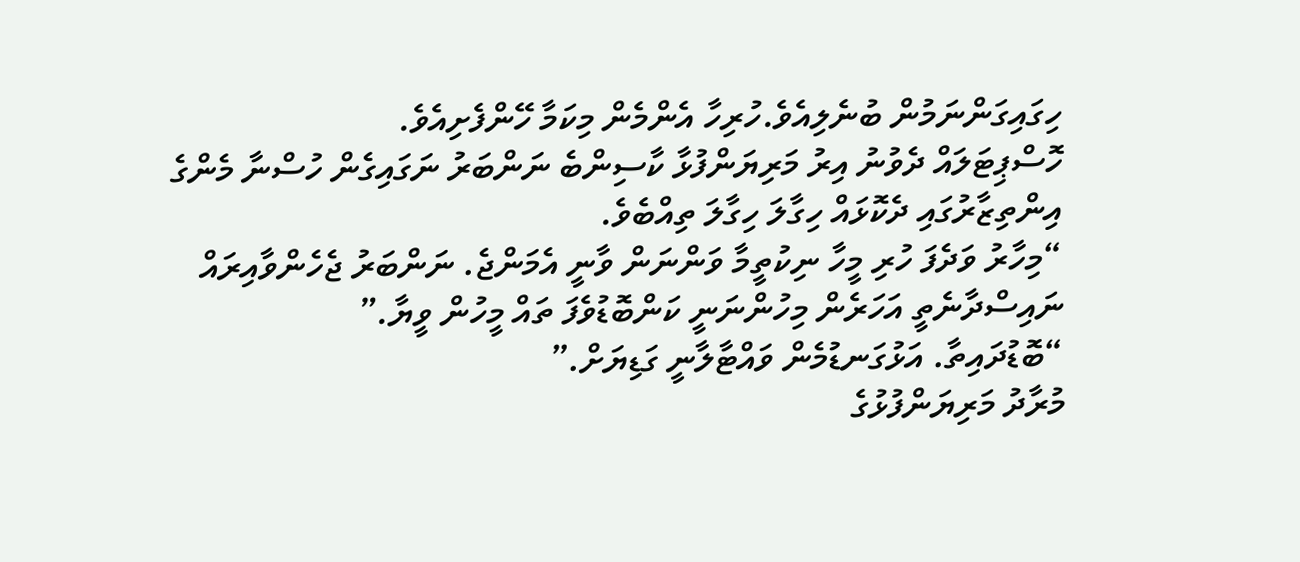ހިގައިގަންނަމުން ބުނެލިއެވެ.ހުރިހާ އެންމެން މިކަމާ ހޭންފެށިއެވެ.
ހޮސްޕިޓަލައް ދެވުނު އިރު މަރިޔަންފުޅާ ކާސިންބެ ނަންބަރު ނަގައިގެން ހުސްނާ މެންގެ އިންތިޒާރުގައި ދެކޮޅައް ހިގާލަ ހިގާލަ ތިއްބެވެ.
“މިހާރު ވަދެފަ ހުރި މީހާ ނިކުތީމާ ވަންނަން ވާނީ އެމަންޖެ. ނަންބަރު ޖެހެންވާއިރައް ނައިސްދާނެތީ އަހަރެން މިހުންނަނީ ކަންބޮޑުވެފަ ތައް މީހުން ވީޔާ.”
“ބޮޑުދައިތާ. އަޅުގަނޑުމެން ވައްޓާލާނީ ގަޑިޔަށް.”
މުރާދު މަރިޔަންފުޅުގެ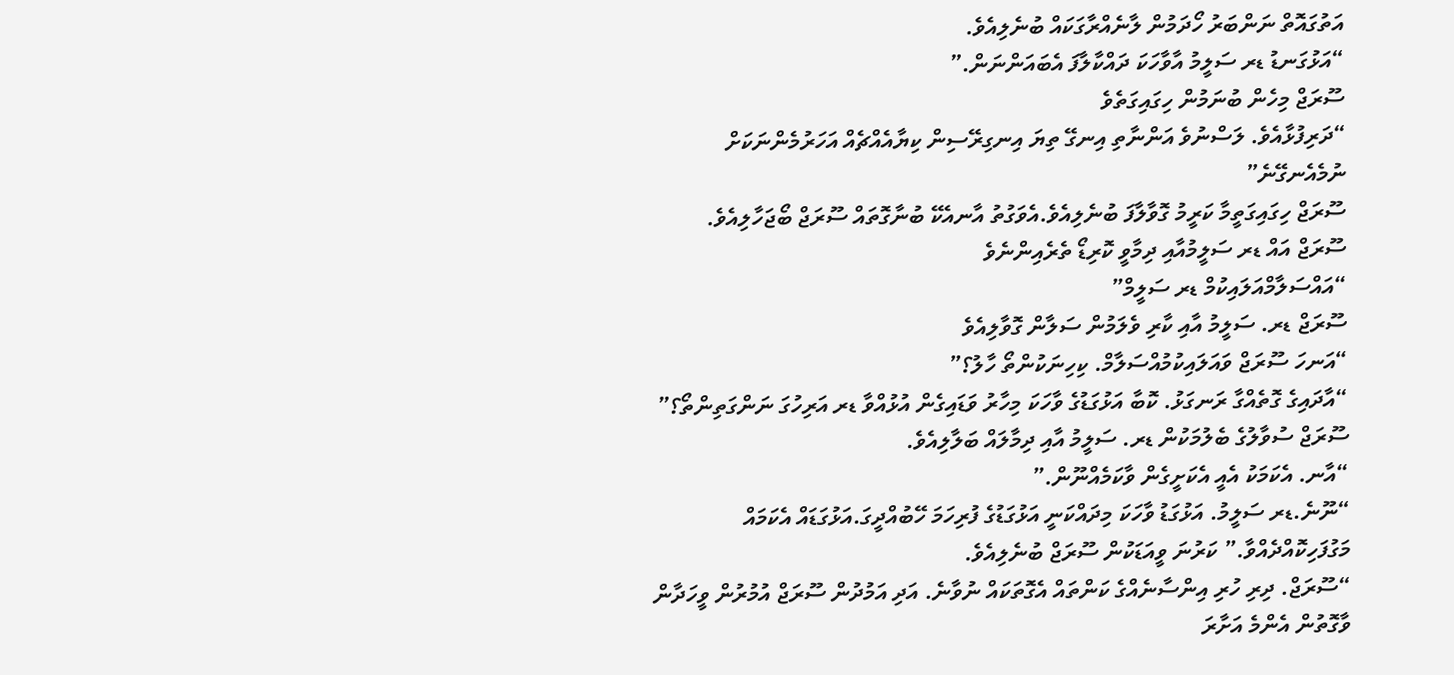އަތުގައޮތް ނަންބަރު ހޯދަމުން ލާނެއްރާގަކައް ބުނެލިއެވެ.
“އަޅުގަނޑު ޑރ ސަލީމު އާވާހަކަ ދައްކާލާފަ އެބައަންނަން.”
ސޫރަޖް މިހެން ބުނަމުން ހިގައިގަތެވެ
“ދަރިފުޅާއެވެ. ލަސްނުވެ އަންނާތި އިނގޭ ތިޔަ އިނގިރޭސިން ކިޔާއެއްޗެއް އަހަރުމެންނަކަށް ނުމެއެނގޭނެ”
ސޫރަޖް ހިގައިގަތީމާ ކަރީމު ގޮވާލާފަ ބުނެލިއެވެ.އެވަގުތު އާނއެކޭ ބުނާގޮތައް ސޫރަޖް ބޯޖަހާލިއެވެ.
ސޫރަޖް އައް ޑރ ސަލީމުއާއި ދިމާވީ ކޮރިޑޯ ތެރެއިންނެވެ
“އައްސަލާމްއަލައިކުމް ޑރ ސަލީމް”
ސޫރަޖް ޑރ. ސަލީމު އާއި ކާރި ވެލަމުން ސަލާން ގޮވާލިއެވެ
“އަނހަ ސޫރަޖް ވައަލައިކުމުއްސަލާމް. ކިހިނަކުންތޯ ހާލު؟”
“އާދައިގެ ގޮތެއްގާ ރަނގަޅު. ކޮބާ އަޅުގަޑުގެ ވާހަކަ މިހާރު ވަޑައިގެން އުޅުއްވާ ޑރ އަރިހުގަ ނަންގަތިންތޯ؟”
ސޫރަޖް ސުވާލުގެ ބެލުމަކުން ޑރ. ސަލީމު އާއި ދިމާލައް ބަލާލިއެވެ.
“އާނ. އެކަމަކު އެއީ އެކަށީގެން ވާކަމެއްނޫން.”
“ނޫނެ.ޑރ ސަލީމު. އަޅުގަޑު ވާހަކަ މިދައްކަނީ އަޅުގަޑުގެ ފުރިހަމަ ހޭބުއްދީގަ.އަޅުގަޑައް އެކަމައް މަގުފަހިކޮއްދެއްވާ.” ކަރުނަ ވީއަޑަކުން ސޫރަޖް ބުނެލިއެވެ.
“ސޫރަޖް. ދިރި ހުރި އިންސާނެއްގެ ކަންތައް އެގޮތަކައް ނުވާނެ. އަދި އަމުދުން ސޫރަޖް އުމުރުން ވީހަދާން ވާގޮތުން އެންމެ އަށާރަ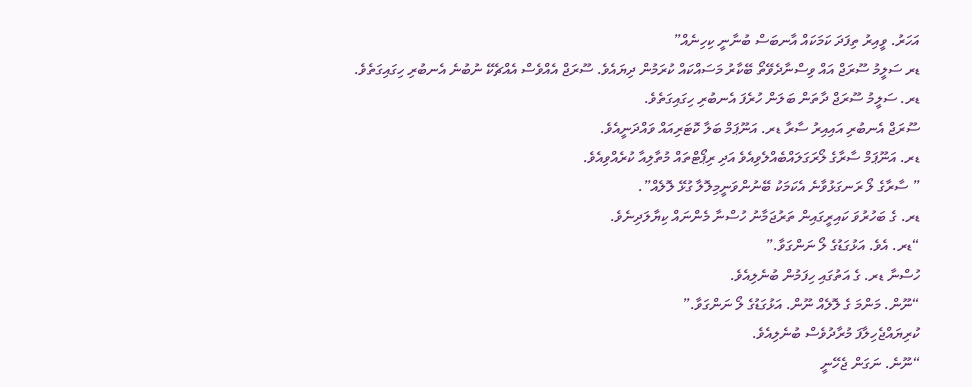އަހަރު. ވީއިރު ތިފަދަ ކަމަކައް އާނބަސް ބުނާނީ ކިހިނެއް”
ޑރ ސަލީމު ސޫރަޖް އައް ވިސްނާދެވޭތޯ ބޭކާރު މަސައްކައް ކުރަމުން ދިޔައެވެ. ސޫރަޖް އެއްވެސް އެއްޗެކޭ ނުބުނެ އެނބުރި ހިގައިގަތެވެ.
ޑރ. ސަލީމު ސޫރަޖް ދާތަން ބަލަން ހުރެފަ އެނބުރި ހިގައިގަތެވެ.
ސޫރަޖް އެނބުރި އައިއިރު ސާރާ ޑރ. އަނޫޕަމް ބަލާ ކޮޓަރިއައް ވައްދަނީއެވެ.
ޑރ. އަނޫޕަމް ސާރާގެ ލޯރަގަލައްބެއްލެވިއެވެ އަދި ރިޕޯޓްތައް މުތާލިއާ ކުރެއްވިއެވެ.
” ސާރާގެ ލޯ ރަނގަޅުވާނެ އެކަމަކު ބޭނުންވަނީމިލޮލާ ގުޅޭ ލޮލެއް”.
ޑރ. ގެ ބަހުރުވަ ކައިރީގައިން ތަރުޖަމާނު ހުސްނާ މެންނައް ކިޔާލަދިނެވެ.
“ޑރ. އެވެ. އަޅުގަޑުގެ ލޯ ނަންގަވާ.”
ހުސްނާ ޑރ. ގެ އަތުގައި ހިފަމުން ބުނެލިއެވެ.
“ނޫން. މަންމަ ގެ ލޮލެއް ނޫން. އަޅުގަޑުގެ ލޯ ނަންގަވާ.”
ކުރިޔައްޖެހިލާފަ މުރާދުވެސް ބުނެލިއެވެ.
“ނޫނެ. ނަގަން ޖެހޭނީ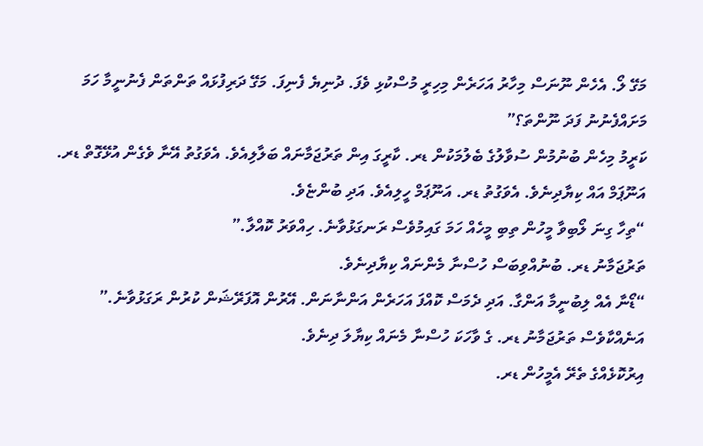މަގޭ ލޯ. އެހެން ނޫނަސް މިހާރު އަހަރެން މިހިރީ މުސްކުޅި ވެފަ. ދުނިޔެ ފެނިފަ. މަގޭ ދަރިފުޅައް ތަންތަން ފެނުނީމާ ހަމަ މަށައްފެނުނު ފަދަ ނޫންތަ؟”
ކަރީމު މިހެން ބުނުމުން ސުވާލުގެ ބެލުމަކުން ޑރ. ކާރީގަ އިން ތަރުޖަމާނައް ބަލާލިއެވެ. އެވަގުތު އޭނާ ވެގެން އުޅޭގޮތް ޑރ. އަނޫޕަމް އައް ކިޔާދިނެވެ. އެވަގުތު ޑރ. އަނޫޕަމް ހީލިއެވެ. އަދި ބުންޏެވެ.
“ތިހާ ގިނަ ލޯބިވާ މީހުން ތިބި މީހެއް ހަމަ ގައިމުވެސް ރަނގަޅުވާނެ. ހިއްވަރު ކޮއްލާ.”
ތަރުޖަމާނު ޑރ. ބުނުއްވިބަސް ހުސްނާ މެންނައް ކިޔާދިނެވެ.
“ޑޯނާ އެއް ލިބުނީމާ އަންގާ. އަދި ދެމަސް ކޮއްފަ އަހަރެން އަންނާނަން. އޭރުން އޮފަރޭޝަން ކުރުން ރަގަޅުވާނެ.”
އަނެއްކާވެސް ތަރުޖަމާނު ޑރ. ގެ ވާހަކަ ހުސްނާ މެނައް ކިޔާލަ ދިނެވެ.
އިރުކޮޅެއްގެ ތެރޭ އެމީހުން ޑރ.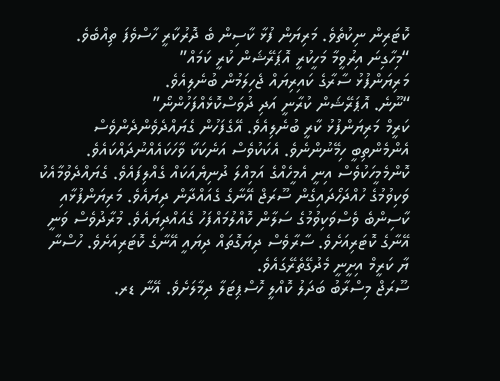ކޮޓަރިން ނިކުތެވެ. މަރިޔަން ފުޅާ ކާސިން ބެ ދޮރުކާރީ ހާސްވެފަ ތިއްބެވެ.
“މިހާގިނަ އިރުވީމާ މަހީކުރީ އޮޕަރޭޝަން ކުރީ ކަމައް”
މަރިޔަންފުޅު ސާރާގެ ކައިރިޔައް ޖެހިލަމުން ބުނެލިއެވެ.
“ނޫނެ. އޮޕަރޭޝަން ކުރާނީ އަދި ދުވަސްކޮޅެއްފަހުންނޯ”
ކަރީމް މަރިޔަންފުޅު ކާރީ ބުނެލިއެވެ. އޭގެފަހުން ގެޔައްދެވެންދެންވެސް އެންމެންތިބީ ހިމޭނުންނެވެ. އެކަކުވެސް އަނެކަކާ ވާހަކައެއްނުދައްކައެވެ. ކޮންމެމީހަކުވެސް އިނީ އެމީހެއްގެ އަމިއްލަ ދުނިޔެއަކައް ގެއްލިފައެވެ. ގެޔައްދެވުމާއެކު ވަކިވުމުގެ ހުއްދަހޯދައިގެން ސޫރަޖް އޭނާގެ ގެއައްދާން ދިޔައެވެ. މަރިޔަންފުޅާއި ކާސިންބެ ވެސްވަކިވުމުގެ ސަލާން ކޮއްލުމައްފަހު ގެއައްދިޔައެވެ. މުރާދުވެސް ވަނީ އޭނާގެ ކޮޓަރިއަށެވެ. ސާރާވެސް ދިޔަގޮތައް ދިޔައީ އޭނާގެ ކޮޓަރިއަށެވެ. ހުސްނާ ޔާ ކަރީމް އިށީނީ މެދުގޭތެރޭގައެވެ.
ސޫރަޖް މިސްރާބު ބަދަލު ކޮއްލީ ހޮސްޕިޓަލާ ދިމާލަށެވެ. އޭނާ ޑރ.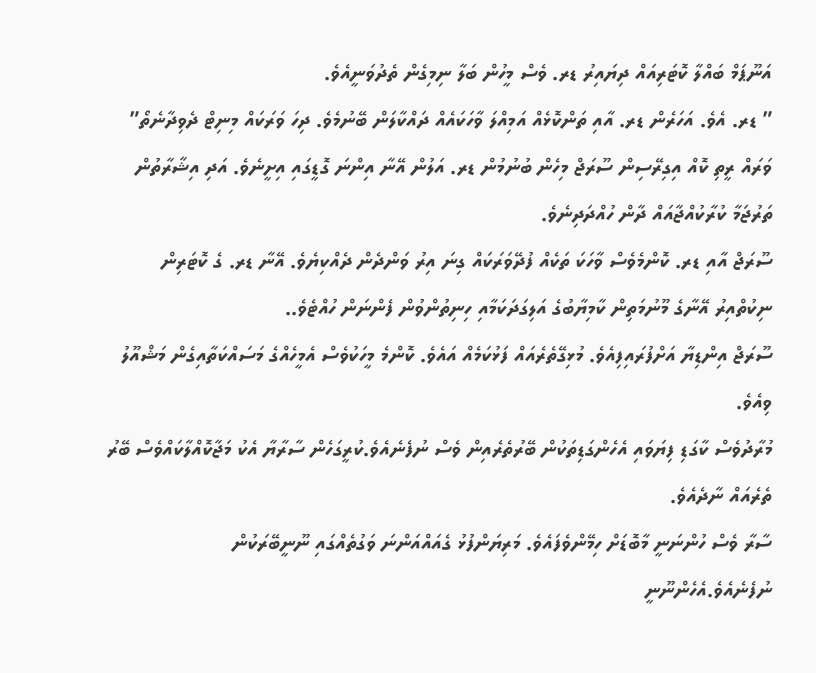އަނޫޕަމް ބައްލާ ކޮޓަރިއައް ދިޔައިރު ޑރ. ވެސް މީހުން ބަލާ ނިމިގެން ތެދުވަނީއެވެ.
” ޑރ. އެވެ. އަހަރެން ޑރ. އާއި ތަންކޮޅެއް އަމިއްލަ ވާހަކައެއް ދައްކާލަން ބޭނުމެވެ. ދިހަ ވަރަކައް މިނިޓް ދެވިދާނެތޯ”
ވަރައް ރީތި ކޮއް އިގިރޭސިން ސޫރަޖް މިހެން ބުނުމުން ޑރ. އަލުން އޭނާ އިންނަ ގޮޑީގައި އިށީނެވެ. އަދި އިޝާރާތުން ތަރުޖަމާ ކުރާކުއްޖާއައް ދާން ހުއްދަދިނެވެ.
ސޫރަޖް އާއި ޑރ. ކޮންމެވެސް ވާހަކަ ތަކެއް ފުދޭވަރަކައް ގިނަ އިރު ވަންދެން ދެއްކިޔެވެ. އޭނާ ޑރ. ގެ ކޮޓަރިން ނިކުތްއިރު އޭނާގެ މޫނުމަތިން ކާމިޔާބުގެ އަލިގަދަކަމާއި ހިނިތުންވުން ފެންނަން ހުއްޓެވެ..
ސޫރަޖް އިންޑިޔާ އަށްފުރައިފިއެވެ. މުޅިގޭތެރެއައް ފަޅުކަމެއް އައެވެ. ކޮންމެ މީހަކުވެސް އެމީހެއްގެ މަސައްކަތާއިގެން މަޝްއޫލު ވިއެވެ.
މުރާދުވެސް ކާގަޑި ފިޔަވައި އެހެންގަޑިތަކުން ބޭރުތެރެއިން ވެސް ނުފެނެއެވެ.ކުރީގަހެން ސާރާޔާ އެކު މަޖާކޮއްލާކައްވެސް ބޭރު ތެރެއައް ނާދެއެވެ.
ސާރާ ވެސް ހުންނަނީ މާބޮޑަށް ހިމޭންވެފައެވެ. މަރިޔަންފުޅު ގެއައްއަންނަ ވަގުތެއްގައި ނޫނީބޭރަކުން ނުފެނެއެވެ.އެހެންނޫނީ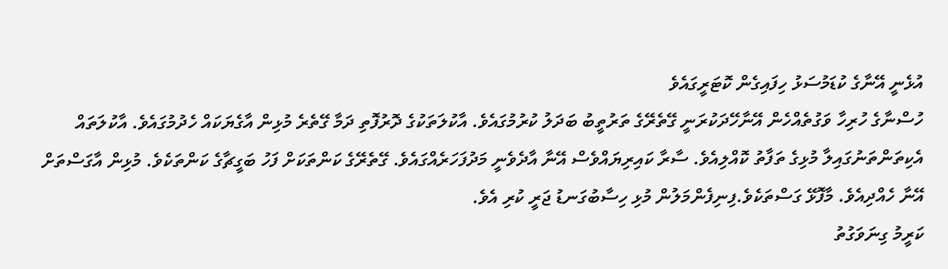އުޅެނީ އޭނާގެ ކުޑަމުސަޅު ހިފައިގެން ކޮޓަރީގައެވެ
ހުސްނާގެ ހުރިހާ ވަގުތެއްހެން އޭނާހޭދަކުރަނީ ގޭތެރޭގެ ތަރުތީބު ބަދަލު ކުރުމުގައެވެ. އާކުލަތަކުގެ ދޮރުފޮތި ދަމާ ގޭތެރެ މުޅިން އާގެޔަކައް ހެދުމުގައެވެ. އާކުލަތައް އެކިތަންތަނުގައިލާ މުޅިގެ ތަފާތު ކޮއްލިއެވެ. ސާރާ ކައިރިޔައްވެސް އޭނާ އާދެވެނީ މަދުފަހަރެއްގައެވެ. ގޭތެރޭގެ ކަންތަކަށް ފަހު ބަގީޗާގެ ކަންތަކެވެ. މުޅިން އާގަސްތަށް އޭނާ ހެއްދިއެވެ. މާފޮޅޭ ގަސްތަކެވެ.ފިނިފެންމަލުން މުޅި ހިސާބުގަނޑު ޖަރީ ކުރި އެވެ.
ކަރީމު ގިނަވަގުތު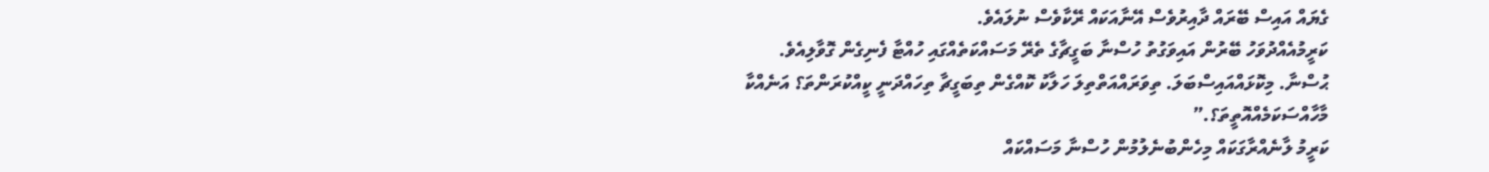ގެޔައް އައިސް ބޭރައް ދާއިރުވެސް އޭނާއަކައް ރޭކާވެސް ނުލައެވެ.
ކަރީމުއެއްދުވަހު ބޭރުން އައިވަގުތު ހުސްނާ ބަގީޗާގެ ތެރޭ މަސައްކަތެއްގައި ހުއްޓާ ފެނިގެން ގޮވާލިއެވެ.
ޙުސްނާ. މިކޮޅައްއައިސްބަލަ. ތިވަރައްއަތްތިލަ ހަލާކު ކޮއްގެން ތިބަގީޗާ ތިހައްދަނީ ކީއްކުރަންތަ؟ އަނެއްކާ މާހާއްސަކަމެއްއޮތީތަ؟.”
ކަރީމު ލާނެއްރާގަކައް މިހެންބުނެލުމުން ހުސްނާ މަސައްކައް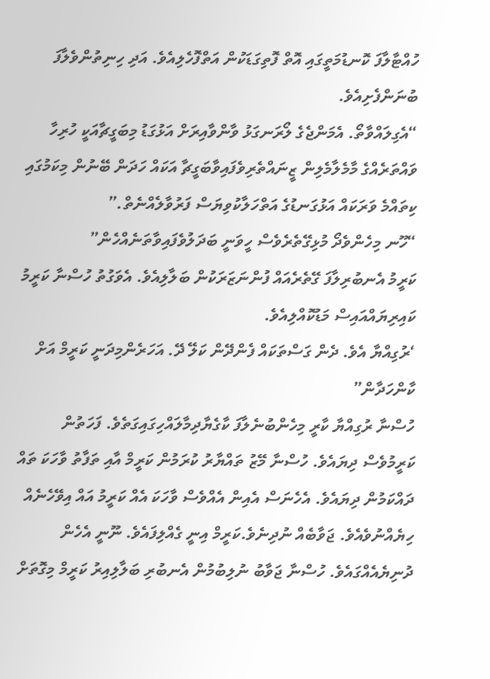ހުއްޓާލާފަ ކޮނޑުމަތީގައި އޮތް ފޮތިގަޑަކުން އަތްފޮހެލިއެވެ. އަދި ހިނިތުންވެލާފަ ބުނަންފެށިއެވެ.
“އެގިލައްވާތޯ. އެމަންޖެގެ ލޯރަނގަޅު ވާންވާއިރަށް އަޅުގަޑު މިބަގީޗާއަކީ ހުރިހާ ވައްތަރެއްގެ މާމެލާމެލިން ޒީނައްތެރިވެފައިވާބަގީޗާ އަކައް ހަދަން ބޭނުން މިކަމުގައި ކިތައްމެ ވަރަކައް އަޅުގަނޑުގެ އަތްހަލާކުވިޔަސް ފަރުވާލެއްނެތް.”
“ހޫނ މިހެންވެދޯ މުޅިގޭތެރެވެސް ހީވަނީ ބަދަލުވެފައިވާތަނެއްހެން”
ކަރީމު އެނބުރިލާފަ ގޭތެރެއައް ފުންނަޒަރަކުން ބަލާލިއެވެ. އެވަގުތު ހުސްނާ ކަރީމު ކައިރިޔައްއައިސް މަޑުކޮއްލިއެވެ.
‘ރުގިއްޔާ އެވެ. ދެން ގަސްތަކައް ފެންދޭން ކަލޭ ދޭ. އަހަރެންމިދަނީ ކަރީމް އަށް ކާންހަދާން”
ހުސްނާ ރުގިއްޔާ ކާރީ މިހެންބުނެލާފަ ކާގެޔާދިމާލައްހިގައިގަތެވެ. ފަހަތުން ކަރީމުވެސް ދިޔައެވެ. ހުސްނާ މޭޒު ތައްޔާރު ކުރަމުން ކަރީމް އާއި ތަފާތު ވާހަކަ ތައް ދައްކަމުން ދިޔައެވެ. އެހެނަސް އެއިން އެއްވެސް ވާހަކަ އެއް ކަރީމު އައް އިވޭހެނެއް ހިޔެއްނުވެއެވެ. ޖަވާބެއް ނުދިނެވެ.ކަރީމް އިނީ ގެއްލިފައެވެ. ނޫނީ އެހެން ދުނިޔެއެއްގައެވެ. ހުސްނާ ޖަވާބު ނުލިބުމުން އެނބުރި ބަލާލިއިރު ކަރީމް މިގޮތަށް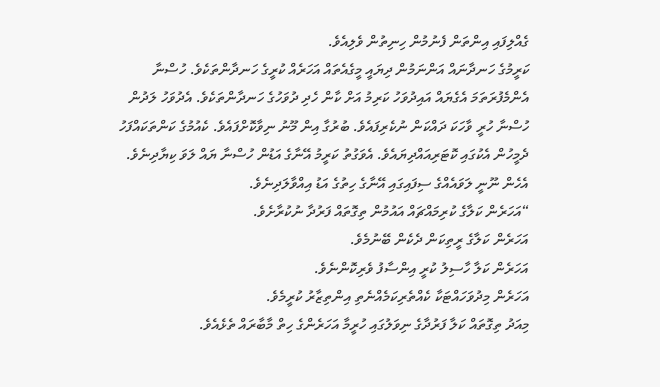ގެއްލިފައި އިންތަން ފެނުމުން ހިނިތުން ވެލިއެވެ.
ކަރީމުގެ ހަނދާނައް އަންނަމުން ދިޔައީ މީގެއެތައް އަހަރެއް ކުރީގެ ހަނދާންތަކެވެ. ހުސްނާ އެންމެފުރަތަމަ އެގެޔައް އައިދުވަހު ކަރިމު އަށް ކާން ހެދި ދުވަހުގެ ހަނދާންތަކެވެ. އެދުވަހު ލަދުން ހުސްނާ ހުރީ ވާހަކަ ދައްކަން ނުކެރިފައެވެ. ބުރުގާ އިން މޫނު ނިވާކޮށްފައެވެ. ކެއުމުގެ ކަންތަކައްފަހު ދެމީހުން އެކުގައި ކޮޓަރިއައްދިޔައެވެ. އެވަގުތު ކަރީމު އޭނާގެ އަޑުން ހުސްނާ ޔައް ލަވަ ކިޔާދިނެވެ. އެހެން ނޫނީ ލަވައެއްގެ ސިފައިގައި އޭނާގެ ހިތުގެ އަޑު އިއްވާލަދިނެވެ.
“އަހަރެން ކަލާގެ ކުރިމައްޗައް އައުމުން ތިގޮތައް ފަރުދާ ނުކުރާށެވެ.
އަހަރެން ކަލާގެ ރީތިކަން ދެކެން ބޭނުމެވެ.
އަހަރެން ކަލާ ހާސިލު ކުރީ އިންސާފު ވެރިކޮންނެވެ.
އަހަރެން މިދުވަހައްޓަކާ ކެއްތެރިކަމެއްނެތި އިންތިޒާރު ކުރީމެވެ.
މިއަދު ތިގޮތައް ކަލާ ފަރުދާގެ ނިވަލުގައި ހުރީމާ އަހަރެންގެ ހިތް މާބާރައް ތެޅެއެވެ.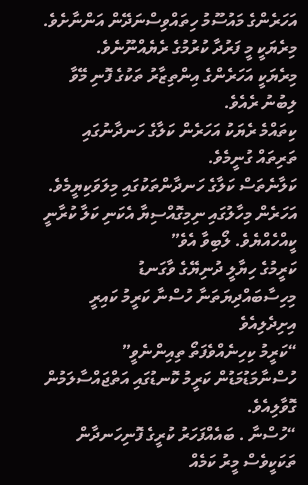އަހަރެންގެ މައުސޫމު ހިތައްވިސްނަދޭން އަންނާށެވެ.
މިރެޔަކީ މީ ފަރުދާ ކުރުމުގެ ރެޔެއްނޫނެވެ.
މިރެޔަކީ އަހަރެންގެ އިންތިޒާރު ތަކުގެ ފޮނި މޭވާ ލިބުނު ރެއެވެ.
ކިތައްމެ ރެޔަކު އަހަރެން ކަލާގެ ހަނދާނުގައި ތަރިތައް ގުނީމެވެ.
ކަލާނެތަސް ކަލާގެ ހަނދާންތަކުގައި މިލަވަކިޔީމެވެ.
އަހަރެން މިހާލުގައި ނިމިގޮއްސިޔާ އެކަނި ކަލާ ކުރާނީ ކީއްހެއްޔެވެ. ލޯބިވާ އެވެ”
ކަރީމުގެ ހިޔާލީ ދުނިޔޭގެ ވާގަނޑު މިހިސާބައްދިޔަތަނާ ހުސްނާ ކަރީމު ކައިރީ އިށިދެލިއެވެ
“ކަރީމު ކިހިނެއްވެފަތޯ ތިއިންނެވީ”
ހުސްނާމަޑުމަޑުން ކަރީމު ކޮނޑުގައި އަތްޖައްސާލަމުން ގޮވާލިއެވެ.
“ހުސްނާ . ބައެއްފަހަރު ކުރީގެ ފޮނިހަނދާން ތަކަކީވެސް މީރު ކަމެއް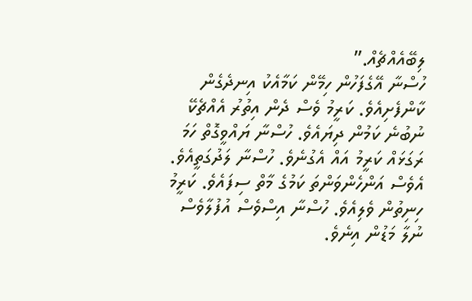ލިބޭއެއްޗެއް.”
ހުސްނާ އޭގެފަހުން ހިމޭން ކަމާއެކު އިނދެގެން ކާންފެށިއެވެ. ކަރީމު ވެސް ދެން އިތުރު އެއްޗެކޭ ނުބުނެ ކަމުން ދިޔައެވެ. ހުސްނާ ޔައްވީގޮތް ހަމަ ރަގަޅައް ކަރީމު އައް އެގުނެވެ. ހުސްނާ ލަދުގަތީއެވެ. އެވެސް އަންހެންވަންތަ ކަމުގެ މާތް ސިފައެވެ. ކަރީމު ހިނިތުން ވެލިއެވެ. ހުސްނާ އިސްވެސް އުފުލާވެސް ނުލާ މަޑުން އިނެވެ.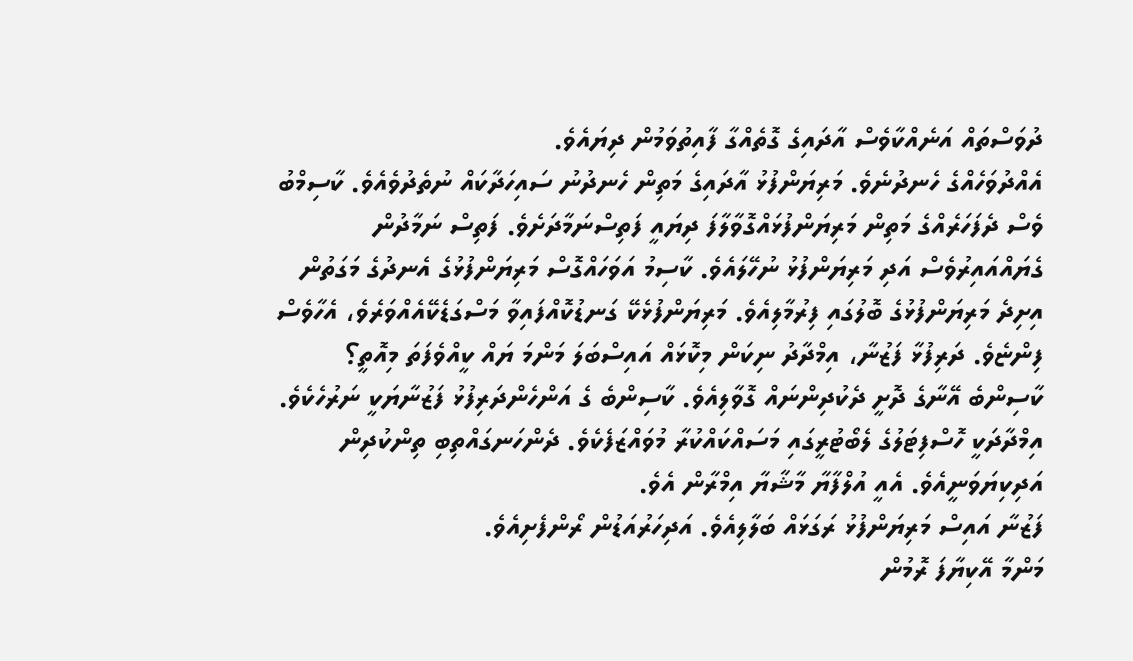ދުވަސްތައް އަނެއްކާވެސް އާދައިގެ ގޮތެއްގާ ފާއިތުވަމުން ދިޔައެވެ.
އެއްދުވަހެއްގެ ހެނދުނެވެ. މަރިޔަންފުޅު އާދައިގެ މަތިން ހެނދުނު ސައިހަދާކައް ނުތެދުވެއެވެ. ކާސިމްބު ވެސް ދެފަހަރެއްގެ މަތިން މަރިޔަންފުޅައްގޮވާލާފަ ދިޔައީ ފަތިސްނަމާދަށެވެ. ފަތިސް ނަމާދުން ގެޔައްއައިރުވެސް އަދި މަރިޔަންފުޅު ނުހޭލައެވެ. ކާސިމު އަވަހައްގޮސް މަރިޔަންފުޅުގެ އެނދުގެ މަގަތުން އިށިދެ މަރިޔަންފުޅުގެ ބޮލުގައި ފިރުމާލިއެވެ. މަރިޔަންފުޅެކޭ ގަނޑުކޮއްފައިވާ މަސްގަޑެކޭއެއްވަރެވެ، އެހާވެސް ފިންޏެވެ. ދަރިފުޅާ ފަޒުނާ، އިމްދާދު ނިކަން މިކޮޅައް އައިސްބަލަ މަންމަ ޔައް ކީއްވެފަތަ މިއޮތީ؟
ކާސިންބެ އޭނާގެ ދޮށީ ދެކުދިންނައް ގޮވާލިއެވެ. ކާސިންބެ ގެ އަންހެންދަރިފުޅު ފަޒުނާޔަކީ ނަރުހެކެވެ. އިމްދާދަކީ ހޮސްފިޓަލުގެ ލެބޯޓުރީގައި މަސައްކައްކުރާ މުވައްޒަފެކެވެ. ދެންހަނގައްތިބި ތިންކުދިން އަދިކިޔަވަނީއެވެ. އެއީ އުލްފާޔާ މާޝާޔާ އިމްރާން އެވެ.
ފަޒުނާ އައިސް މަރިޔަންފުޅު ރަގަޅައް ބަލާލިއެވެ. އަދިހަރުއަޑުން ރޯންފެށިއެވެ.
މަންމާ އޭކިޔާފަ ރޮމުން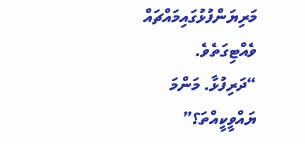މަރިޔަންފުޅުގައިމައްޗައް ވެއްޓިގަތެވެ.
“ދަރިފުޅާ. މަންމަ ޔައްވީކީއްތަ؟”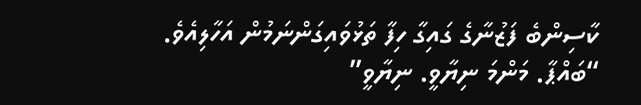ކާސިންބެ ފަޒުނާގެ ގައިގާ ހިފާ ތަޅުވައިގަންނަމުން އަހާލިއެވެ.
“ބައްޕާ. މަންމަ ނިޔާވީ. ނިޔާވީ”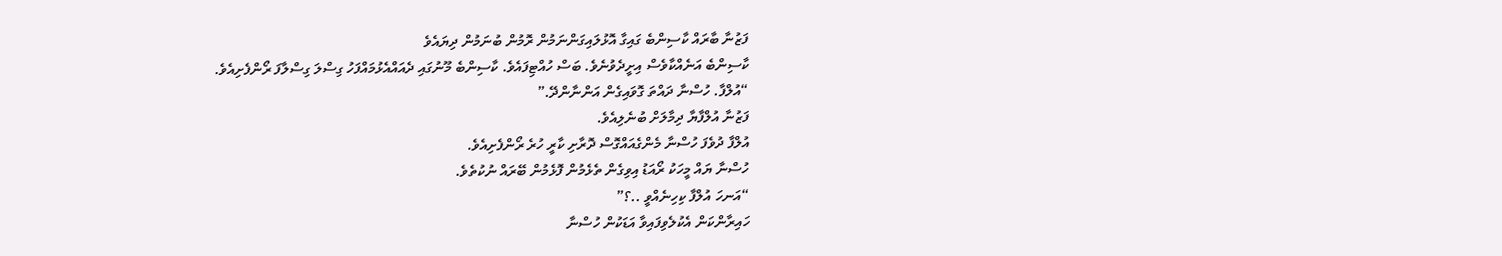ފަޒުނާ ބާރައް ކާސިންބެ ގައިގާ އޮޅުލައިގަންނަމުން ރޮމުން ބުނަމުން ދިޔައެވެ
ކާސިންބެ އަނެއްކާވެސް އިށީދެވުނެވެ. ބަސް ހުއްޓިފައެވެ. ކާސިންބެ މޫނުގައި ދެއައްއެޅުމައްފަހު ގިސްލަ ގިސްލާފަ ރޯންފެށިއެވެ.
“އުލްފާ. ހުސްނާ ދައްތަ ގޮވައިގެން އަންނާންދޭ.”
ފަޒުނާ އުލްފާޔާ ދިމާލަށް ބުނެލިއެވެ.
އުލްފާ ދުވެފަ ހުސްނާ މެންގެއައްގޮސް ދޮރާށި ކާރީ ހުރެ ރޯންފެށިއެވެ.
ހުސްނާ ޔައް މީހަކު ރޯއަޑު އިވިގެން ތެޅެމުން ފޮޅެމުން ބޭރައް ނުކުތެވެ.
“އަނހަ އުލްފާ ކިހިނެއްވީ ..؟”
ހައިރާންކަން އެކުލެވިފައިވާ އަޑަކުން ހުސްނާ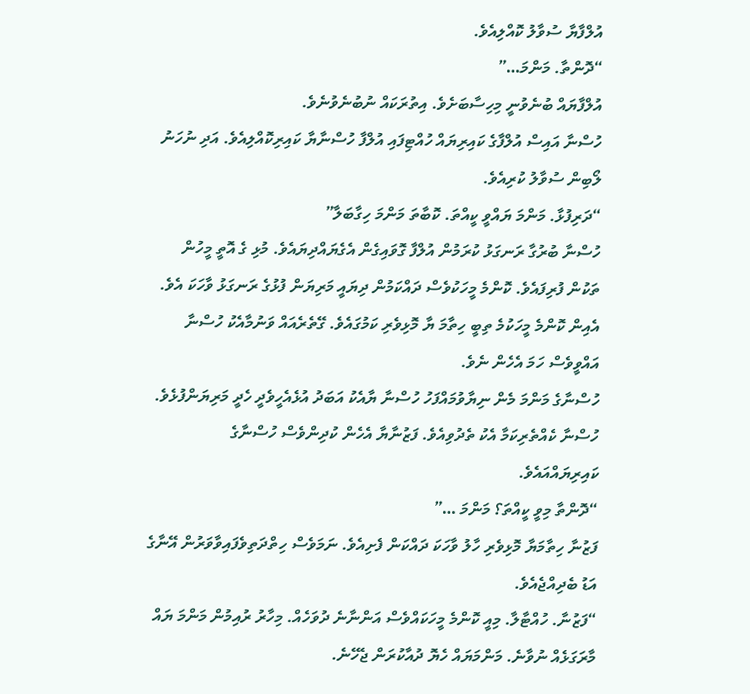އުލްފާޔާ ސުވާލު ކޮއްލިއެވެ.
“ދޮންތާ. މަންމަ…”
އުލްފާޔައް ބުނެވުނީ މިހިސާބަށެވެ. އިތުރަކައް ނުބުނެވުނެވެ.
ހުސްނާ އައިސް އުލްފާގެ ކައިރިޔައް ހުއްޓިފައި އުލްފާ ހުސްނާޔާ ކައިރިކޮއްލިއެވެ. އަދި ނުހަނު ލޯބިން ސުވާލު ކުރިއެވެ.
“ދަރިފުޅާ. މަންމަ ޔައްވީ ކީއްތަ. ކޮބާތަ މަންމަ ހިގާބަލާ”
ހުސްނާ ބުރުގާ ރަނގަޅު ކުރަމުން އުލްފާ ގޮވައިގެން އެގެޔައްދިޔައެވެ. މުޅި ގެ އޮތީ މީހުން ތަކުން ފުރިފައެވެ. ކޮންމެ މީހަކުވެސް ދައްކަމުން ދިޔައީ މަރިޔަން ފުޅުގެ ރަނގަޅު ވާހަކަ އެވެ. އެއިން ކޮންމެ މީހަކުމެ ތިބީ ހިތާމަ ޔާ މޮޅިވެރި ކަމުގައެވެ. ގޭތެރެއައް ވަނުމާއެކު ހުސްނާ އައްވީވެސް ހަމަ އެހެން ނެވެ.
ހުސްނާގެ މަންމަ މެން ނިޔާވުމައްފަހު ހުސްނާ ޔާއެކު އަބަދު އުޅެއެހީވެދީ ހެދީ މަރިޔަންފުޅެވެ. ހުސްނާ ކެއްތެރިކަމާ އެކު ތެދުވިއެވެ. ފަޒުނާޔާ އެހެން ކުދިންވެސް ހުސްނާގެ ކައިރިޔައްއައެވެ.
“ދޮންތާ މިވީ ކީއްތަ؟ މަންމަ …”
ފަޒުނާ ހިތާމަޔާ މޮޅިވެރި ހާލު ވާހަކަ ދައްކަން ފެށިއެވެ. ނަމަވެސް ހިތްދަތިވެފައިވާވަރުން އޭނާގެ އަޑު ބެދިއްޖެއެވެ.
“ފަޒުނާ. ހުއްޓާލާ. މިއީ ކޮންމެ މީހަކައްވެސް އަންނާނެ ދުވަހެއް. މިހާރު ރުއިމުން މަންމަ ޔައް މާރަގަޅެއް ނުވާނެ. މަންމަޔައް ހެޔޮ ދުއާކުރަން ޖެހޭނެ.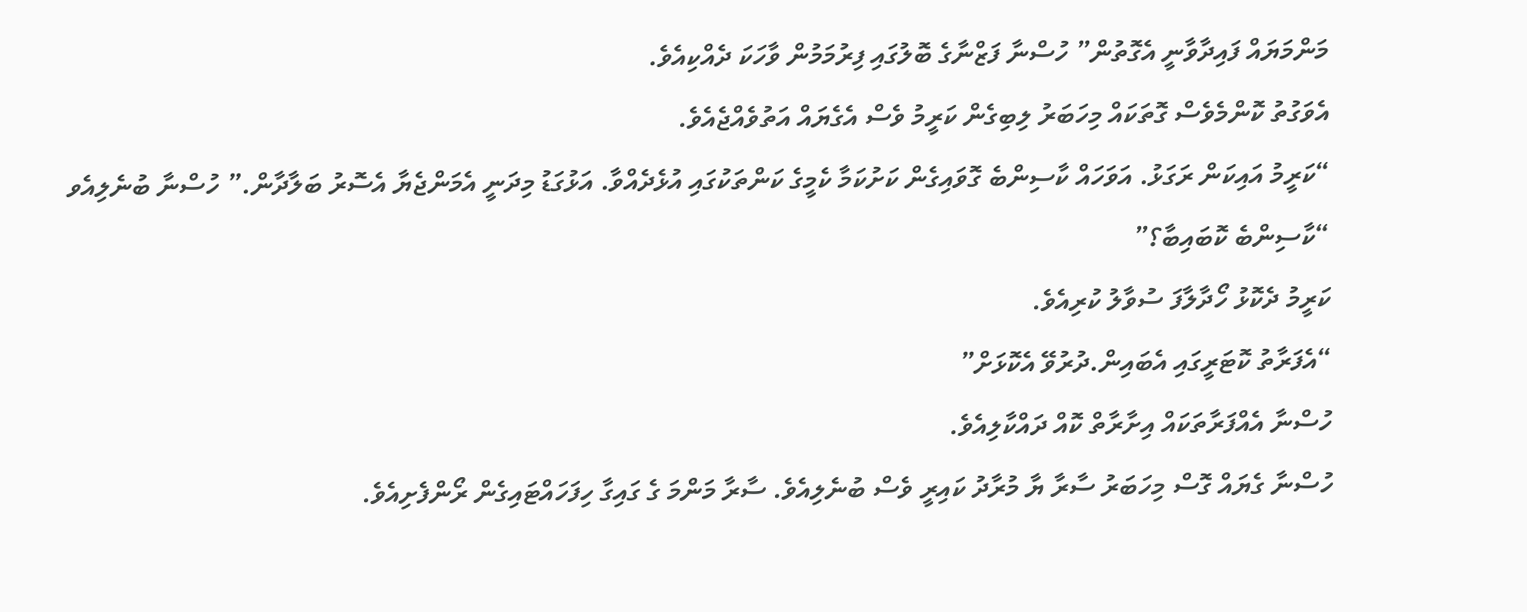މަންމަޔައް ފައިދާވާނީ އެގޮތުން” ހުސްނާ ފަޒްނާގެ ބޮލުގައި ފިރުމަމުން ވާހަކަ ދެއްކިއެވެ.
އެވަގުތު ކޮންމެވެސް ގޮތަކައް މިހަބަރު ލިބިގެން ކަރީމު ވެސް އެގެޔައް އަތުވެއްޖެއެވެ.
“ކަރީމު އައިކަން ރަގަޅު. އަވަހައް ކާސިންބެ ގޮވައިގެން ކަށުކަމާ ކެމީގެ ކަންތަކުގައި އުޅެދެއްވާ. އަޅުގަޑު މިދަނީ އެމަންޖެޔާ އެސޮރު ބަލާދާން.” ހުސްނާ ބުނެލިއެވ
“ކާސިންބެ ކޮބައިބާ؟”
ކަރީމު ދެކޮޅު ހޯދާލާފަ ސުވާލު ކުރިއެވެ.
“އެފަރާތު ކޮޓަރީގައި އެބައިން.ދުރުވޭ އެކޮޅަށް”
ހުސްނާ އެއްފަރާތަކައް އިށާރާތް ކޮއް ދައްކާލިއެވެ.
ހުސްނާ ގެޔައް ގޮސް މިހަބަރު ސާރާ ޔާ މުރާދު ކައިރީ ވެސް ބުނެލިއެވެ. ސާރާ މަންމަ ގެ ގައިގާ ހިފަހައްޓައިގެން ރޯންފެށިއެވެ.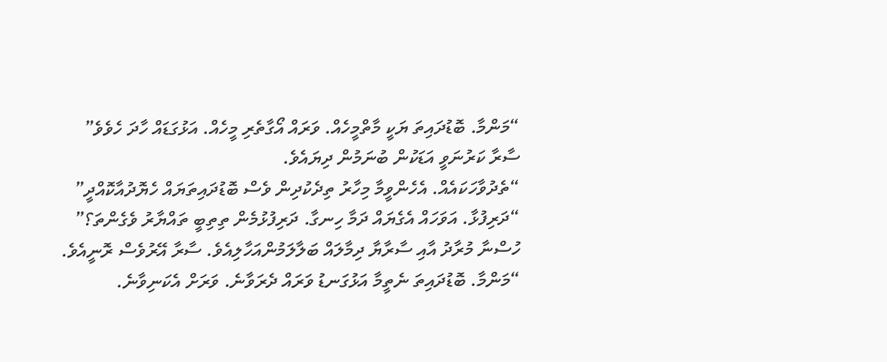“މަންމާ. ބޮޑުދައިތަ ޔަކީ މާތްމީހެއް. ވަރައް އޯގާތެރި މީހެއް. އަޅުގަޑައް ހާދަ ހެވެވެ”
ސާރާ ކަރުނަވީ އަޑަކުން ބުނަމުން ދިޔައެވެ.
“ތެދުވާހަކައެއް. އެހެންވީމާ މިހާރު ތިދެކުދިން ވެސް ބޮޑުދައިތަޔައް ހެޔޮދުއާކޮއްދީ”
“ދަރިފުޅާ. އަވަހައް އެގެޔައް ދަމާ ހިނގާ. ދަރިފުޅުމެން ތިތިބީ ތައްޔާރު ވެގެންތަ؟”
ހުސްނާ މުރާދު އާއި ސާރާޔާ ދިމާލައް ބަލާލަމުންއަހާލިއެވެ. ސާރާ އޭރުވެސް ރޮނީއެވެ.
“މަންމާ. ބޮޑުދައިތަ ނެތީމާ އަޅުގަނޑު ވަރައް ދެރަވާނެ. ވަރަށް އެކަނިވާނެ.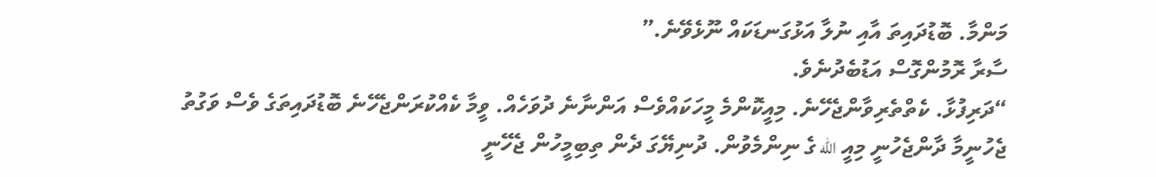މަންމާ. ބޮޑުދައިތަ އާއި ނުލާ އަޅުގަނޑަކައް ނޫޅެވޭނެ.”
ސާރާ ރޮމުންގޮސް އަޑުބެދުނެވެ.
“ދަރިފުޅާ. ކެތްތެރިވާންޖެހޭނެ. މިއީކޮންމެ މީހަކައްވެސް އަންނާނެ ދުވަހެއް. ވީމާ ކެއްކުރަންޖެހޭނެ ބޮޑުދައިތަގެ ވެސް ވަގުތު ޖެހުނީމާ ދާންޖެހުނީ މިއީ الله ގެ ނިންމެވުން. ދުނިޔޭގަ ދެން ތިބިމީހުން ޖެހޭނީ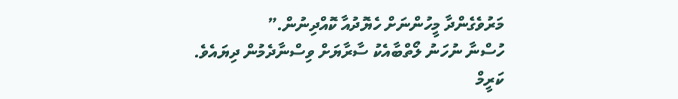މަރުވެގެންދާ މީހުންނަށް ހެޔޮދުއާ ކޮއްދިނުން.”
ހުސްނާ ނުހަނު ލޯތްބާއެކު ސާރާޔަށް ވިސްނާދެމުން ދިޔައެވެ.
ކަރީމް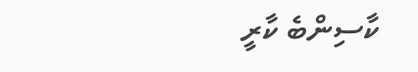ކާސިންބެ ކާރީ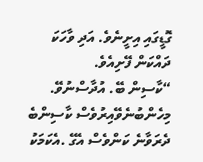ގޮޑީގައި އިށީނެވެ. އަދި ވާހަކަ ދައްކަން ފޭށިއެވެ.
“ކާސިން ބޭ. އުދާސްނުވޭ. މިހެންބުނެވޭއިރުވެސް ކާސިންބެ ދެރަވާނެ ކަންވެސް އެގޭ .އެކަމަކު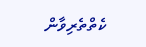ކެތްތެރިވާން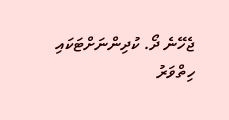ޖެހޭނެ ދޯ. ކުދިންނަށްޓަކައި ހިތްވަރު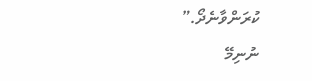ކުރަންވާނެދޯ.”
ނުނިމޭ